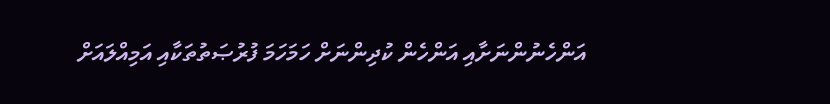އަންހެނުންނަށާއި އަންހެން ކުދިންނަށް ހަމަހަމަ ފުރުޞަތުތަކާއި އަމިއްލައަށް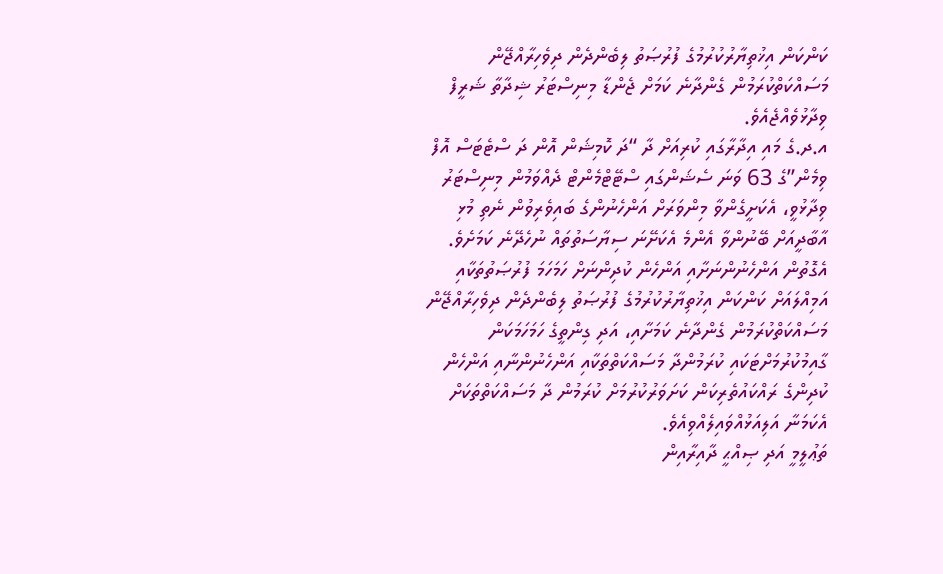ކަންކަން އިޚުތިޔާރުކުރުމުގެ ފުރުޞަތު ލިބެންދެން ދިވެހިރާއްޖޭން މަސައްކަތްކުރަމުން ގެންދާނެ ކަމަށް ޖެންޑާ މިނިސްޓަރު ޝިދާތާ ޝަރީފް ވިދާޅުވެއްޖެއެވެ.
އ.ދ.ގެ މައި އިދާރާގައި ކުރިއަށް ދާ “ދަ ކޮމިޝަން އޮން ދަ ސްޓެޓަސް އޮފް ވިމެން”ގެ 63 ވަނަ ސެޝަންގައި ސްޓޭޓްމެންޓް ދެއްވަމުން މިނިސްޓަރު ވިދާޅުވީ، އެކަށީގެންވާ މިންވަރަށް އަންހެނުންގެ ބައިވެރިވުން ނެތި މުޅި އާބާދީއަށް ބޭނުންވާ އެންމެ އެކަށޭނަ ސިޔާސަތުތައް ނުހެދޭނެ ކަމަށެވެ. އެގޮތުން އަންހެނުންނަށާއި އަންހެން ކުދިންނަށް ހަމަހަމަ ފުރުޞަތުތަކާއި އަމިއްލައަށް ކަންކަން އިޚުތިޔާރުކުރުމުގެ ފުރުޞަތު ލިބެންދެން ދިވެހިރާއްޖޭން މަސައްކަތްކުރަމުން ގެންދާނެ ކަމަށާއި، އަދި ގިންތީގެ ހަމަހަމަކަން ގާއިމުކުރުމަށްޓަކައި ކުރަމުންދާ މަސައްކަތްތަކާއި އަންހެނުންނާއި އަންހެން ކުދިންގެ ރައްކައުތެރިކަން ކަށަވަރުކުރުމަށް ކުރަމުން ދާ މަސައްކަތްތަކަށް އެކަމަނާ އަލިއަޅުއްވައިލެއްވިއެވެ.
ތަޢުލީމީ އަދި ޞިއްޙީ ދާއިރާއިން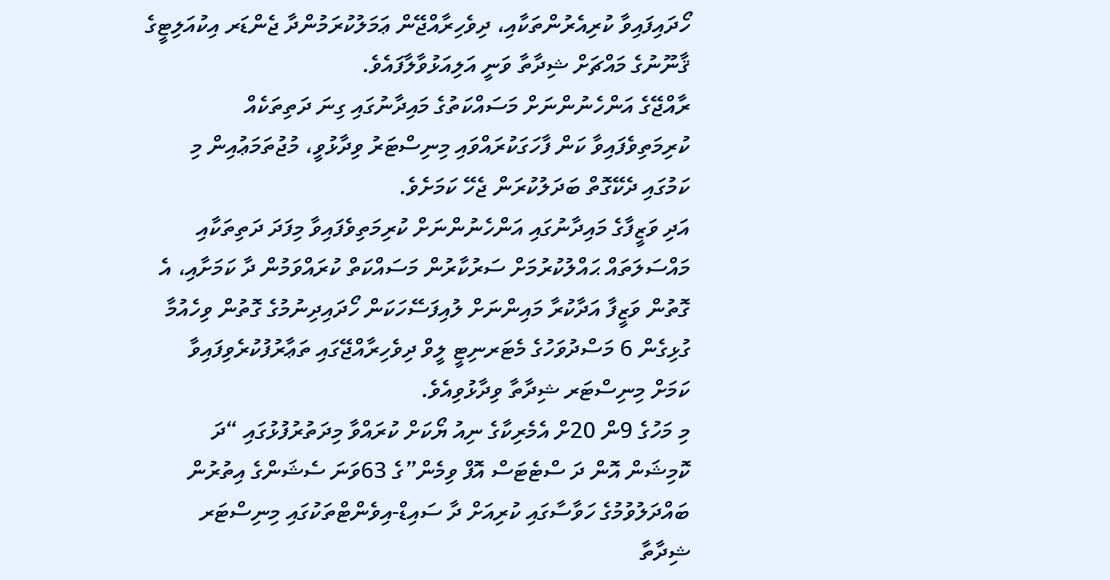ހޯދައިފައިވާ ކުރިއެރުންތަކާއި، ދިވެހިރާއްޖޭން ޢަމަލުކުރަމުންދާ ޖެންޑަރ އިކުއަލިޓީގެ ޤާނޫނުގެ މައްޗަށް ޝިދާތާ ވަނީ އަލިއަޅުވާލާފައެވެ.
ރާއްޖޭގެ އަންހެނުންނަށް މަސައްކަތުގެ މައިދާނުގައި ގިނަ ދަތިތަކެއް ކުރިމަތިވެފައިވާ ކަން ފާހަގަކުރައްވައި މިނިސްޓަރު ވިދާޅުވީ، މުޖުތަމަޢުއިން މި ކަމުގައި ދެކޭގޮތް ބަދަލުކުރަން ޖެހޭ ކަމަށެވެ.
އަދި ވަޒީފާގެ މައިދާނުގައި އަންހެނުންނަށް ކުރިމަތިވެފައިވާ މިފަދަ ދަތިތަކާއި މައްސަލަތައް ޙައްލުކުރުމަށް ސަރުކާރުން މަސައްކަތް ކުރައްވަމުން ދާ ކަމަށާއި، އެ ގޮތުން ވަޒީފާ އަދާކުރާ މައިންނަށް ލުއިފަސޭހަކަން ހޯދައިދިނުމުގެ ގޮތުން ވިހެއުމާ ގުޅިގެން 6 މަސްދުވަހުގެ މެޓަރނިޓީ ލީވް ދިވެހިރާއްޖޭގައި ތަޢާރުފުކުރެވިފައިވާ ކަމަށް މިނިސްޓަރ ޝިދާތާ ވިދާޅުވިއެވެ.
މި މަހުގެ 9ން 20ށް އެމެރިކާގެ ނިއު ޔޯކަށް ކުރައްވާ މިދަތުރުފުޅުގައި “ދަ ކޮމިޝަން އޮން ދަ ސްޓެޓަސް އޮފް ވިމެން”ގެ 63ވަނަ ސެޝަންގެ އިތުރުން ބައްދަލުވުމުގެ ހަވާސާގައި ކުރިއަށް ދާ ސައިޑް-އިވެންޓްތަކުގައި މިނިސްޓަރ ޝިދާތާ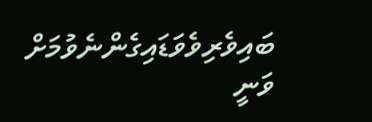ބައިވެރިވެވަޑައިގެންނެވުމަށް ވަނީ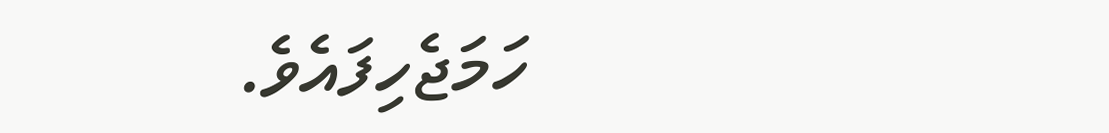ހަމަޖެހިފައެވެ.